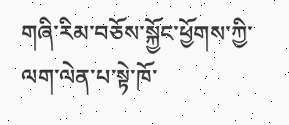གཞི་རིམ་བཅོས་སྐྱོང་ཕྱོགས་ཀྱི་ལག་ལེན་པ་སྟེ་ཁོ་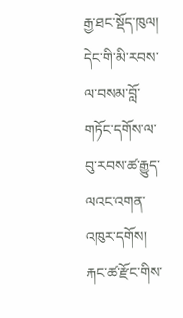རྒྱ་ཐང་སྡོད་ཁུལ།
དེང་གི་མི་རབས་ལ་བསམ་བློ་གཏོང་དགོས་ལ་བུ་རབས་ཚ་རྒྱུད་ལའང་འགན་འཁུར་དགོས།
རྐང་ཚ་རྫོང་གིས་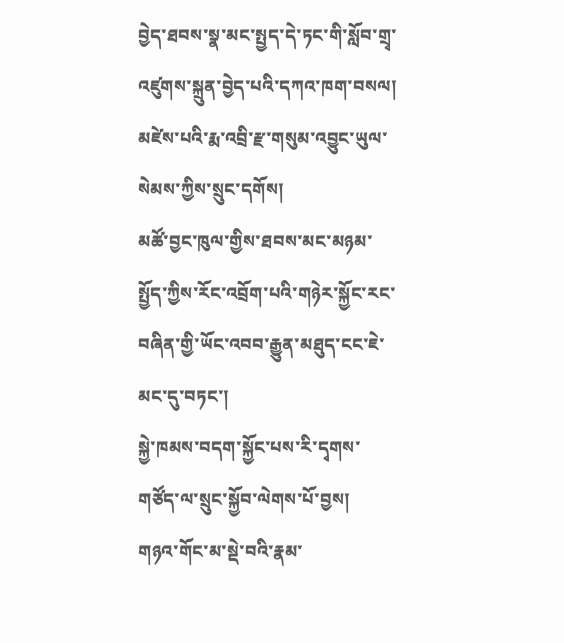བྱེད་ཐབས་སྣ་མང་སྤྱད་དེ་ཏང་གི་སློབ་གྲྭ་འཛུགས་སྐྲུན་བྱེད་པའི་དཀའ་ཁག་བསལ།
མཛེས་པའི་རྨ་འབྲི་རྫ་གསུམ་འབྱུང་ཡུལ་སེམས་ཀྱིས་སྲུང་དགོས།
མཚོ་བྱང་ཁུལ་གྱིས་ཐབས་མང་མཉམ་སྤྱོད་ཀྱིས་རོང་འབྲོག་པའི་གཉེར་སྐྱོང་རང་བཞིན་གྱི་ཡོང་འབབ་རྒྱུན་མཐུད་ངང་ཇེ་མང་དུ་བཏང་།
སྐྱེ་ཁམས་བདག་སྐྱོང་པས་རི་དྭགས་གཙོད་ལ་སྲུང་སྐྱོབ་ལེགས་པོ་བྱས།
གཉའ་གོང་མ་སྡེ་བའི་རྣམ་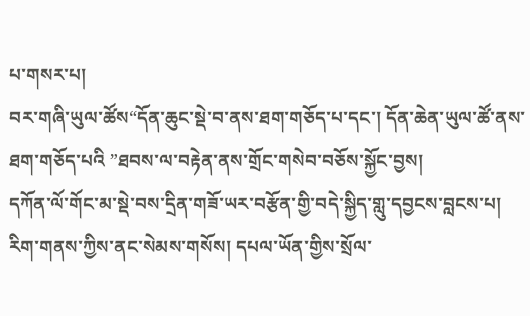པ་གསར་པ།
བར་གཞི་ཡུལ་ཚོས“དོན་ཆུང་སྡེ་བ་ནས་ཐག་གཅོད་པ་དང་། དོན་ཆེན་ཡུལ་ཚོ་ནས་ཐག་གཅོད་པའི ”ཐབས་ལ་བརྟེན་ནས་གྲོང་གསེབ་བཅོས་སྐྱོང་བྱས།
དཀོན་ལོ་གོང་མ་སྡེ་བས་དྲིན་གཟོ་ཡར་བརྩོན་གྱི་བདེ་སྐྱིད་གླུ་དབྱངས་བླངས་པ།
རིག་གནས་ཀྱིས་ནང་སེམས་གསོས། དཔལ་ཡོན་གྱིས་སྲོལ་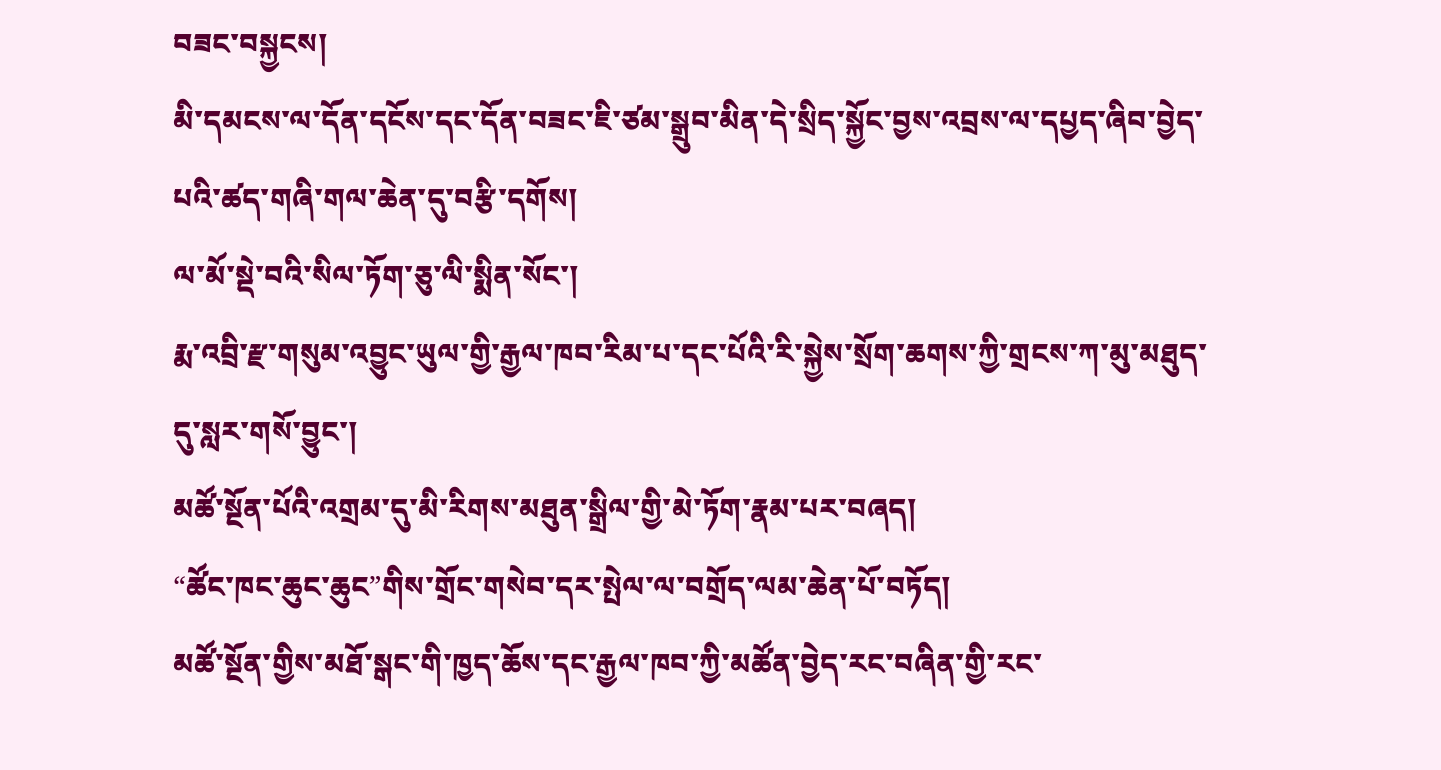བཟང་བསྐྱངས།
མི་དམངས་ལ་དོན་དངོས་དང་དོན་བཟང་ཇི་ཙམ་སྒྲུབ་མིན་དེ་སྲིད་སྐྱོང་བྱས་འབྲས་ལ་དཔྱད་ཞིབ་བྱེད་པའི་ཚད་གཞི་གལ་ཆེན་དུ་བརྩི་དགོས།
ལ་མོ་སྡེ་བའི་སིལ་ཏོག་ཅུ་ལི་སྨིན་སོང་།
རྨ་འབྲི་རྫ་གསུམ་འབྱུང་ཡུལ་གྱི་རྒྱལ་ཁབ་རིམ་པ་དང་པོའི་རི་སྐྱེས་སྲོག་ཆགས་ཀྱི་གྲངས་ཀ་མུ་མཐུད་དུ་སླར་གསོ་བྱུང་།
མཚོ་སྔོན་པོའི་འགྲམ་དུ་མི་རིགས་མཐུན་སྒྲིལ་གྱི་མེ་ཏོག་རྣམ་པར་བཞད།
“ཚོང་ཁང་ཆུང་ཆུང”གིས་གྲོང་གསེབ་དར་སྤེལ་ལ་བགྲོད་ལམ་ཆེན་པོ་བཏོད།
མཚོ་སྔོན་གྱིས་མཐོ་སྒང་གི་ཁྱད་ཆོས་དང་རྒྱལ་ཁབ་ཀྱི་མཚོན་བྱེད་རང་བཞིན་གྱི་རང་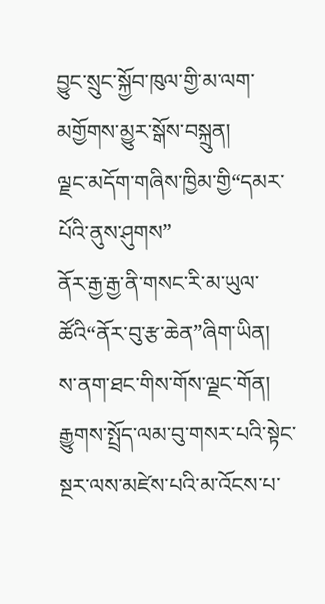བྱུང་སྲུང་སྐྱོབ་ཁུལ་གྱི་མ་ལག་མགྱོགས་མྱུར་སྒོས་བསྐྲུན།
ལྗང་མདོག་གཞིས་ཁྱིམ་གྱི“དམར་པོའི་ནུས་ཤུགས”
ནོར་རྒྱ་རྒྱ་ནི་གསང་རི་མ་ཡུལ་ཚོའི“ནོར་བུ་རྩ་ཆེན”ཞིག་ཡིན།
ས་ནག་ཐང་གིས་གོས་ལྗང་གོན།
རྒྱུགས་སྤྲོད་ལམ་བུ་གསར་པའི་སྟེང་སྔར་ལས་མཛེས་པའི་མ་འོངས་པ་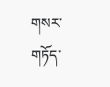གསར་གཏོད་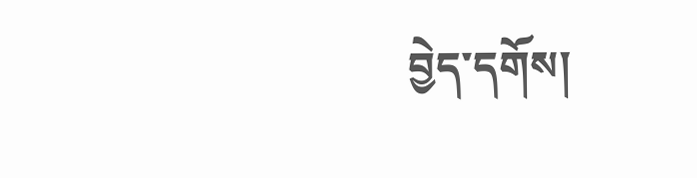བྱེད་དགོས།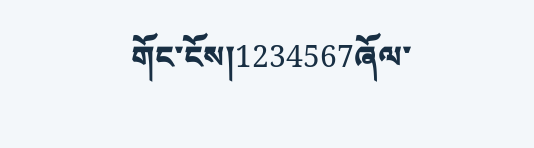གོང་ངོས།1234567ཞོལ་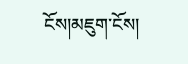ངོས།མཇུག་ངོས།